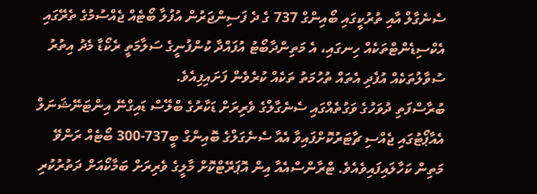ސެނެގާލް އާއި ތުރުކީގައި ބޯއިންގް 737 ގެ ދެ ފަސިންޖަރުން އުފުލާ ބޯޓެއް ޖެއްސުމުގެ ތެރޭގައި އެކްސިޑެންޓްތަކެއް ހިނގައި، އެ މަތިންދާބޯޓު އުފައްދާ ކުންފުނީގެ ސަލާމަތީ ރެކޯޑާ މެދު އިތުރު ސުވާލުތަކެއް އުފެދި އެތައް ތުހުމަތު ތަކެއް ކުރެވެން ފަށައިފިއެވެ.
ބުރާސްފަތި ދުވަހުގެ ވަގުތެއްގައި ސެނެގާލްގެ ވެރިރަށް ޑަކާރުގެ ބްލޭސް ޑައިގްނޭ އިންޓަނޭޝަނަލް އެއާޕޯޓުގައި ޖެއްސި ޗާޓަރުކޮށްފައިވާ އެއާ ސެނެގަލްގެ ބޮއިންގް ބީ737-300 ބޯޓެއް ރަންވޭ މަތިން ކަހާލައިފައިވެއެވެ. ޓްރާންސްއެއާ އިން އޮޕަރޭޓްކޮށް މާލީގެ ވެރިރަށް ބަމާކޯއަށް ދަތުރުކުރި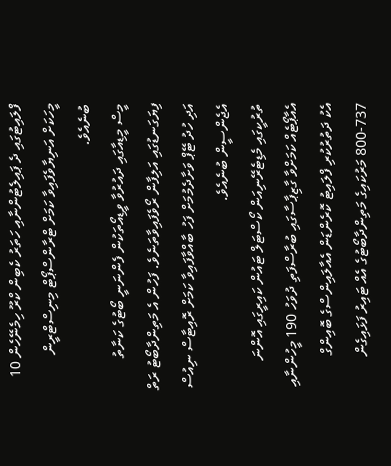ފްލައިޓުގައި ދެ ޕައިލެޓުންނާއި ހަތަރު ކެބިން ކްރޫ ހިމެނޭހެން 10 މީހަކަށް އަނިޔާވެފައިވާ ކަމަށް ޓްރާންސްޕޯޓް މިނިސްޓްރީން ބުނެއެވެ.
މީސް މީޑިއާގައި ދައުރުވާ ވީޑިއޯތަކުން ފެންނަނީ ބޯޓުގެ ކަނާތު ފިޔަގަނޑުގައި އަލިފާން ރޯވެފައިވާތަނެވެ. ފަހުން އެ މަތިންދާބޯޓު ރަތް އަދި ހުދު ޓޭޕް ވަށާދެމުމަށް ފަހު ބާއްވާފައިވާ ކަމަށް ރޮއިޓާސް ނިއުސް އެޖެންސީން ބުނެއެވެ.
ތުރުކީގައި މެޑިޓެރޭނިއަން ކޯސްޓަލް ޓައުން ކައިރީގައި އޮންނަ އެއާޕޯޓެއް ކަމަށްވާ ގާޒިޕާސާގައި ބުރާސްފަތި ދުވަހު 190 މީހުންނާއި އެކު ދަތުރުކުރި ފްލައިޓު ކޮރެންޑަން އެއާލައިންސްގެ ބޮއިންގް 737-800 މަރުކައިގެ މަތިންދާބޯޓުގެ އެއް ޓައިރު ފަޅައިގެން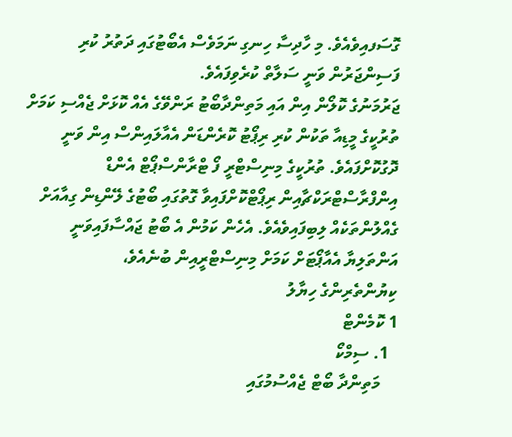ގޮސަފއިވެއެވެ. މި ހާދިސާ ހިނގި ނަމަވެސް އެބޯޓުގައި ދަތުރު ކުރި ފަސިންޖަރުން ވަނީ ސަލާތް ކުރެވިފައެވެ.
ޖަރުމަނުގެ ކޮލޯން އިން އައި މަތިންދާބޯޓު ރަންވޭގެ އެއް ކޮޅަށް ޖެއްސި ކަމަށް ތުރުކީގެ މީޑިއާ ތަކުން ކުރި ރިޕޯޓު ކޮރެންޑަން އެއާލައިންސް އިން ވަނީ ދޮގުކޮށްފައެވެ. ތުރުކީގެ މިނިސްޓްރީ ފޯ ޓްރާންސްޕޯޓް އެންޑް އިންފްރާސްޓްރަކްޗާއިން ރިޕޯޓްކޮށްފައިވާ ގޮތުގައި ބޯޓުގެ ލޭންޑިން ގިއާއަށް ގެއްލުންތަކެއް ލިބިފައިވެއެވެ. އެހެން ކަމުން އެ ބޯޓު ޖައްސާފައިވަނީ އަންތަލިޔާ އެއާޕޯޓަށް ކަމަށް މިނިސްޓްރީއިން ބުނެއެވެ،
ކިޔުންތެރިންގެ ހިޔާލު
1 ކޮމެންޓް
  1. ސިމްކޯ
    މަތިންދާ ބޯޓް ޖެއްސުމުގައި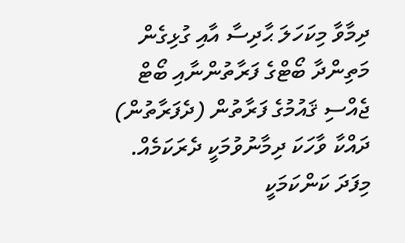ދިމާވާ މިކަހަލަ ޙާދިސާ އާއި ގުޅިގެން މަތިންދާ ބޯޓްގެ ފަރާތުންނާއި ބޯޓް ޖެއްސި ޤައުމުގެ ފަރާތުން (ދެފަރާތުން) ދައްކާ ވާހަކަ ދިމާނުވުމަކީ ދެރަކަމެއް. މިފަދަ ކަންކަމަކީ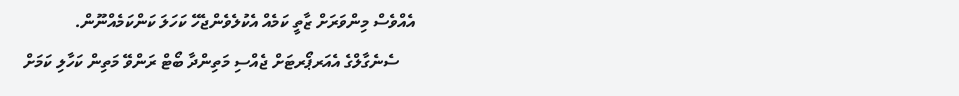އެއްވެސް މިންވަރަށް ޒާތީ ކަމެއް އެކުލެވެންޖެހޭ ކަހަލަ ކަންކަމެއްނޫން.
    ސެނެގާލްގެ އެއަރޕޯރޓަށް ޖެއްސި މަތިންދާ ބޯޓް ރަންވޭ މަތިން ކަހާލި ކަމަށް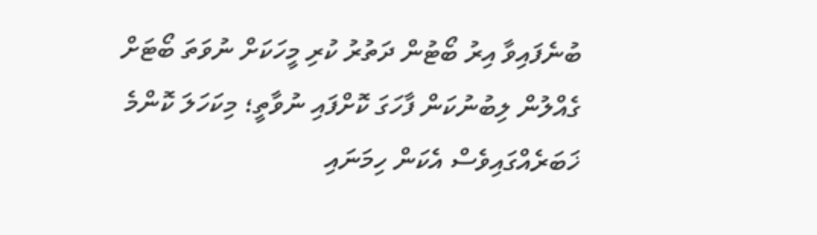ބުނެފައިވާ އިރު ބޯޓުން ދަތުރު ކުރި މީހަކަށް ނުވަތަ ބޯޓަށް ގެއްލުން ލިބުނުކަން ފާހަގަ ކޮށްފައި ނުވާތީ؛ މިކަހަލަ ކޮންމެ ޚަބަރެއްގައިވެސް އެކަން ހިމަނައި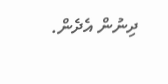ދިނުން އެދެން.